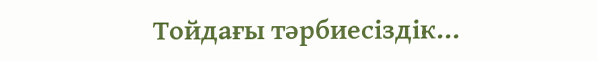Тойдағы тәрбиесіздік...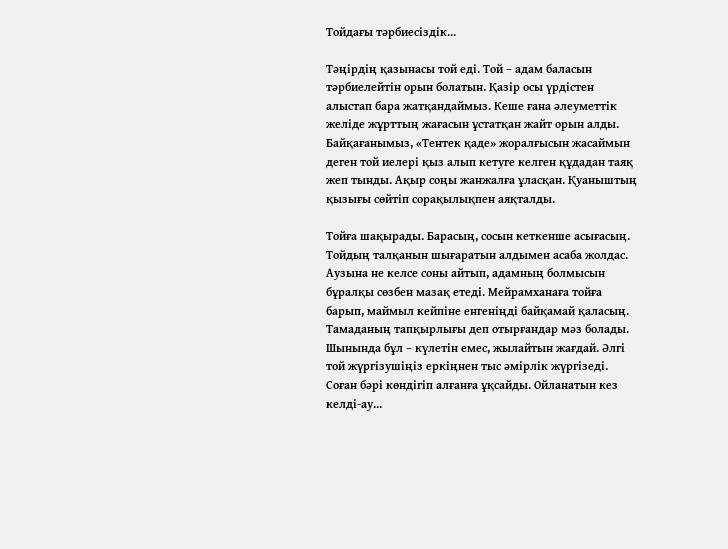Тойдағы тәрбиесіздік...

Тәңірдің қазынасы той еді. Той – адам баласын тәрбиелейтін орын болатын. Қазір осы үрдістен алыстап бара жатқандаймыз. Кеше ғана әлеуметтік желіде жұрттың жағасын ұстатқан жайт орын алды. Байқағанымыз, «Тентек қаде» жоралғысын жасаймын деген той иелері қыз алып кетуге келген құдадан таяқ жеп тынды. Ақыр соңы жанжалға ұласқан. Қуаныштың қызығы сөйтіп сорақылықпен аяқталды.

Тойға шақырады. Барасың, сосын кеткенше асығасың. Тойдың талқанын шығаратын алдымен асаба жолдас. Аузына не келсе соны айтып, адамның болмысын бұралқы сөзбен мазақ етеді. Мейрамханаға тойға барып, маймыл кейпіне енгеніңді байқамай қаласың. Тамаданың тапқырлығы деп отырғандар мәз болады. Шынында бұл – күлетін емес, жылайтын жағдай. Әлгі той жүргізушіңіз еркіңнен тыс әмірлік жүргізеді. Соған бәрі көндігіп алғанға ұқсайды. Ойланатын кез келді-ау...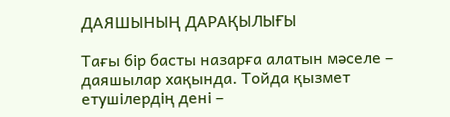ДАЯШЫНЫҢ ДАРАҚЫЛЫҒЫ

Тағы бір басты назарға алатын мәселе – даяшылар хақында. Тойда қызмет етушілердің дені –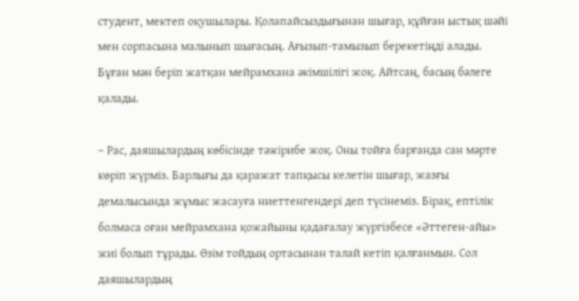студент, мектеп оқушылары. Қолапайсыздығынан шығар, құйған ыстық шәйі мен сорпасына малынып шығасың. Ағызып-тамызып берекетіңді алады. Бұған мән беріп жатқан мейрамхана әкімшілігі жоқ. Айтсаң, басың бәлеге қалады.

– Рас, даяшылардың көбісінде тәжірибе жоқ. Оны тойға барғанда сан мәрте көріп жүрміз. Барлығы да қаражат тапқысы келетін шығар, жазғы демалысында жұмыс жасауға ниеттенгендері деп түсінеміз. Бірақ, ептілік болмаса оған мейрамхана қожайыны қадағалау жүргізбесе «Әттеген-айы» жиі болып тұрады. Өзім тойдың ортасынан талай кетіп қалғанмын. Сол даяшылардың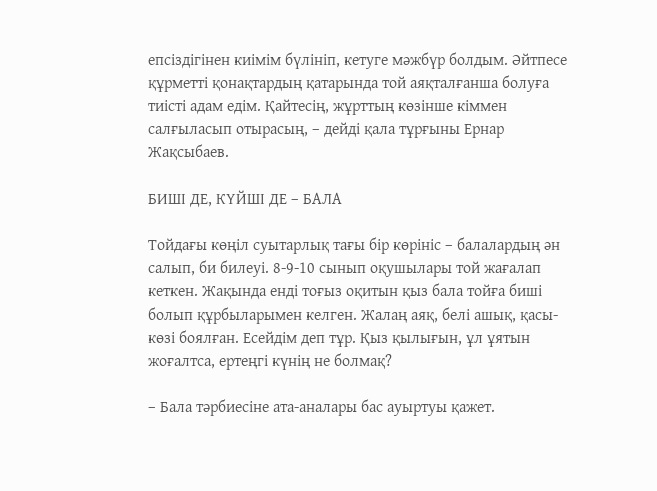епсіздігінен киімім бүлініп, кетуге мәжбүр болдым. Әйтпесе құрметті қонақтардың қатарында той аяқталғанша болуға тиісті адам едім. Қайтесің, жұрттың көзінше кіммен салғыласып отырасың, – дейді қала тұрғыны Ернар Жақсыбаев.

БИШІ ДЕ, КҮЙШІ ДЕ – БАЛА

Тойдағы көңіл суытарлық тағы бір көрініс – балалардың ән салып, би билеуі. 8-9-10 сынып оқушылары той жағалап кеткен. Жақында енді тоғыз оқитын қыз бала тойға биші болып құрбыларымен келген. Жалаң аяқ, белі ашық, қасы-көзі боялған. Есейдім деп тұр. Қыз қылығын, ұл ұятын жоғалтса, ертеңгі күнің не болмақ?

– Бала тәрбиесіне ата-аналары бас ауыртуы қажет.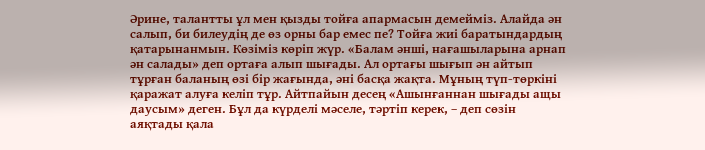Әрине, талантты ұл мен қызды тойға апармасын демейміз. Алайда ән салып, би билеудің де өз орны бар емес пе? Тойға жиі баратындардың қатарынанмын. Көзіміз көріп жүр. «Балам әнші, нағашыларына арнап ән салады» деп ортаға алып шығады. Ал ортағы шығып ән айтып тұрған баланың өзі бір жағында, әні басқа жақта. Мұның түп-төркіні қаражат алуға келіп тұр. Айтпайын десең «Ашынғаннан шығады ащы даусым» деген. Бұл да күрделі мәселе, тәртіп керек, – деп сөзін аяқтады қала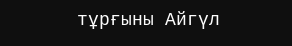тұрғыны Айгүл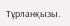Тұрланқызы.